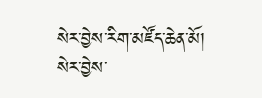སེར་བྱེས་རིག་མཛོད་ཆེན་མོ།
སེར་བྱེས་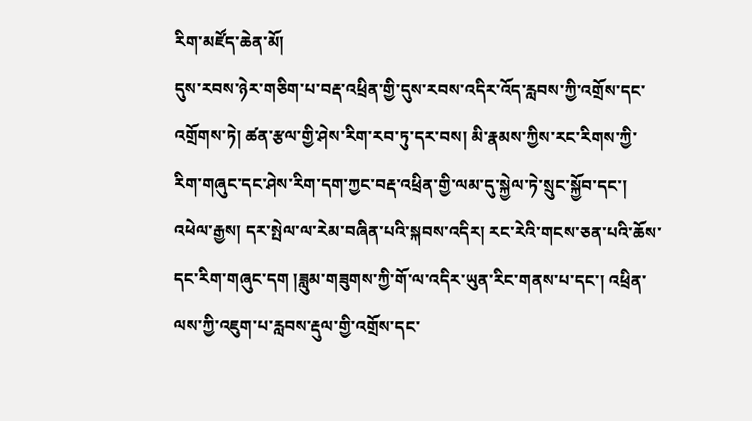རིག་མཛོད་ཆེན་མོ།
དུས་རབས་ཉེར་གཅིག་པ་བརྡ་འཕྲིན་གྱི་དུས་རབས་འདིར་འོད་རླབས་ཀྱི་འགྲོས་དང་འགྲོགས་ཏེ། ཚན་རྩལ་གྱི་ཤེས་རིག་རབ་ཏུ་དར་བས། མི་རྣམས་ཀྱིས་རང་རིགས་ཀྱི་རིག་གཞུང་དང་ཤེས་རིག་དག་ཀྱང་བརྡ་འཕྲིན་གྱི་ལམ་དུ་སྐྱེལ་ཏེ་སྲུང་སྐྱོབ་དང་། འཕེལ་རྒྱས། དར་སྤེལ་ལ་རེམ་བཞིན་པའི་སྐབས་འདིར། རང་རེའི་གངས་ཅན་པའི་ཆོས་དང་རིག་གཞུང་དག །ཟླུམ་གཟུགས་ཀྱི་གོ་ལ་འདིར་ཡུན་རིང་གནས་པ་དང་། འཕྲིན་ལས་ཀྱི་འཇུག་པ་རླབས་རྡུལ་གྱི་འགྲོས་དང་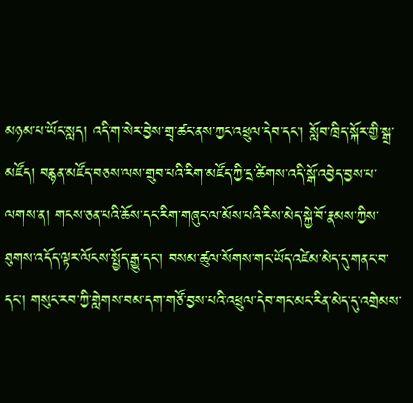མཉམ་པ་ཡོང་སླད། འདི་ག་སེར་བྱེས་གྲྭ་ཚང་ནས་ཀྱང་འཕྲུལ་དེབ་དང་། སློབ་ཁྲིད་སྐོར་གྱི་སྒྲ་མཛོད། བརྙན་མཛོད་བཅས་ལས་གྲུབ་པའི་རིག་མཛོད་ཀྱི་དྲ་ཚིགས་འདི་སྒོ་འབྱེད་བྱས་པ་ལགས་ན། གངས་ཅན་པའི་ཆོས་དང་རིག་གཞུང་ལ་མོས་པའི་རིས་མེད་སྐྱེ་བོ་རྣམས་ཀྱིས་ཐུགས་འདོད་ལྟར་ལོངས་སྤྱོད་རྒྱུ་དང་། བསམ་ཚུལ་སོགས་གང་ཡོད་འཛེམ་མེད་དུ་གནང་བ་དང་། གསུང་རབ་ཀྱི་གླེགས་བམ་དག་གཙོ་བྱས་པའི་འཕྲུལ་དེབ་གང་མང་རིན་མེད་དུ་འགྲེམས་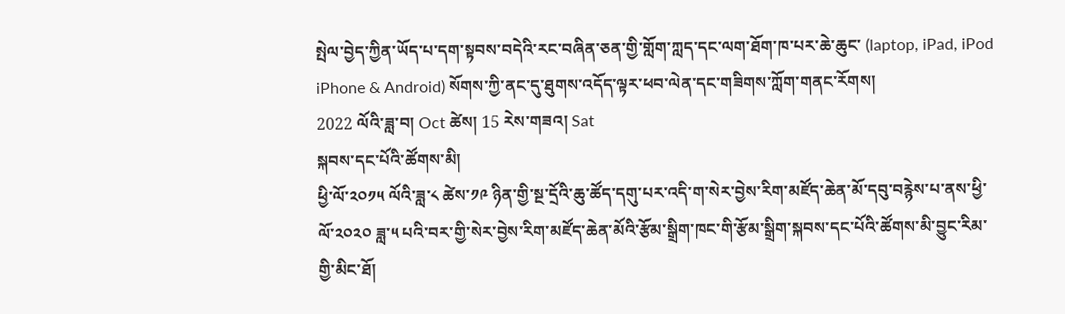སྤེལ་བྱེད་ཀྱིན་ཡོད་པ་དག་སྟབས་བདེའི་རང་བཞིན་ཅན་གྱི་གློག་ཀླད་དང་ལག་ཐོག་ཁ་པར་ཆེ་ཆུང་ (laptop, iPad, iPod iPhone & Android) སོགས་ཀྱི་ནང་དུ་ཐུགས་འདོད་ལྟར་ཕབ་ལེན་དང་གཟིགས་ཀློག་གནང་རོགས།
2022 ལོའི་ཟླ་བ། Oct ཚེས། 15 རེས་གཟའ། Sat
སྐབས་དང་པོའི་ཚོགས་མི།
ཕྱི་ལོ་༢༠༡༥ ལོའི་ཟླ་༨ ཚེས་༡༩ ཉིན་གྱི་སྔ་དྲོའི་ཆུ་ཚོད་དགུ་པར་འདི་ག་སེར་བྱེས་རིག་མཛོད་ཆེན་མོ་དབུ་བརྙེས་པ་ནས་ཕྱི་ལོ་༢༠༢༠ ཟླ་༥ པའི་བར་གྱི་སེར་བྱེས་རིག་མཛོད་ཆེན་མོའི་རྩོམ་སྒྲིག་ཁང་གི་རྩོམ་སྒྲིག་སྐབས་དང་པོའི་ཚོགས་མི་བྱུང་རིམ་གྱི་མིང་ཐོ།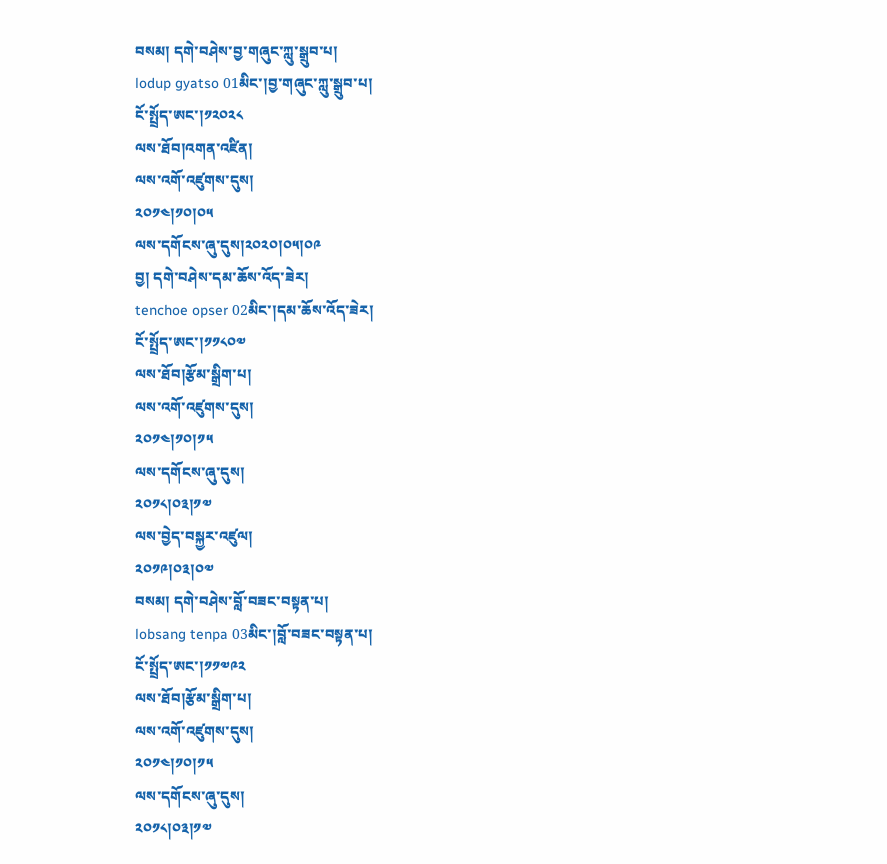བསམ། དགེ་བཤེས་བྱ་གཞུང་ཀླུ་སྒྲུབ་པ།
lodup gyatso 01མིང་།བྱ་གཞུང་ཀླུ་སྒྲུབ་པ།
ངོ་སྤྲོད་ཨང་།༡༢༠༢༨
ལས་ཐོབ།འགན་འཛིན།
ལས་འགོ་འཛུགས་དུས།
༢༠༡༤།༡༠།༠༥
ལས་དགོངས་ཞུ་དུས།༢༠༢༠།༠༥།༠༩
བྱ། དགེ་བཤེས་དམ་ཆོས་འོད་ཟེར།
tenchoe opser 02མིང་།དམ་ཆོས་འོད་ཟེར།
ངོ་སྤྲོད་ཨང་།༡༡༨༠༧
ལས་ཐོབ།རྩོམ་སྒྲིག་པ།
ལས་འགོ་འཛུགས་དུས།
༢༠༡༤།༡༠།༡༥
ལས་དགོངས་ཞུ་དུས།
༢༠༡༨།༠༣།༡༧
ལས་བྱེད་བསྐྱར་འཛུལ།
༢༠༡༩།༠༣།༠༧
བསམ། དགེ་བཤེས་བློ་བཟང་བསྟན་པ།
lobsang tenpa 03མིང་།བློ་བཟང་བསྟན་པ།
ངོ་སྤྲོད་ཨང་།༡༡༧༩༢
ལས་ཐོབ།རྩོམ་སྒྲིག་པ།
ལས་འགོ་འཛུགས་དུས།
༢༠༡༤།༡༠།༡༥
ལས་དགོངས་ཞུ་དུས།
༢༠༡༨།༠༣།༡༧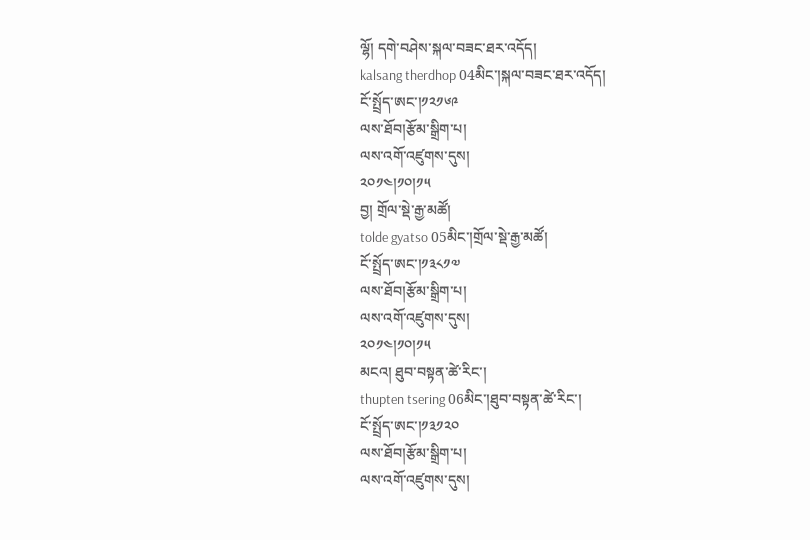ལྷོ། དགེ་བཤེས་སྐལ་བཟང་ཐར་འདོད།
kalsang therdhop 04མིང་།སྐལ་བཟང་ཐར་འདོད།
ངོ་སྤྲོད་ཨང་།༡༢༡༦༩
ལས་ཐོབ།རྩོམ་སྒྲིག་པ།
ལས་འགོ་འཛུགས་དུས།
༢༠༡༤།༡༠།༡༥
བྱ། གྲོལ་སྡེ་རྒྱ་མཚོ།
tolde gyatso 05མིང་།གྲོལ་སྡེ་རྒྱ་མཚོ།
ངོ་སྤྲོད་ཨང་།༡༣༨༡༧
ལས་ཐོབ།རྩོམ་སྒྲིག་པ།
ལས་འགོ་འཛུགས་དུས།
༢༠༡༤།༡༠།༡༥
མངའ། ཐུབ་བསྟན་ཚེ་རིང་།
thupten tsering 06མིང་།ཐུབ་བསྟན་ཚེ་རིང་།
ངོ་སྤྲོད་ཨང་།༡༣༡༢༠
ལས་ཐོབ།རྩོམ་སྒྲིག་པ།
ལས་འགོ་འཛུགས་དུས།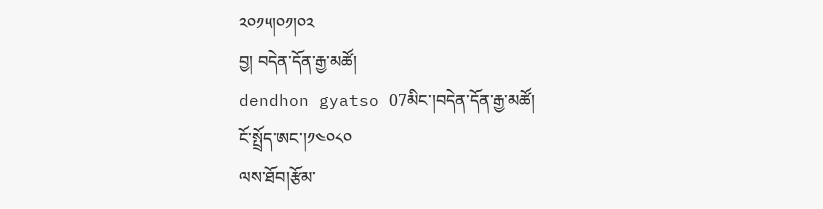༢༠༡༥།༠༡།༠༢
བྱ། བདེན་དོན་རྒྱ་མཚོ།
dendhon gyatso 07མིང་།བདེན་དོན་རྒྱ་མཚོ།
ངོ་སྤྲོད་ཨང་།༡༤༠༨༠
ལས་ཐོབ།རྩོམ་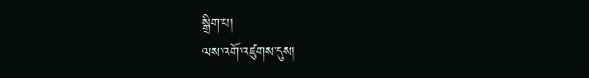སྒྲིག་པ།
ལས་འགོ་འཛུགས་དུས།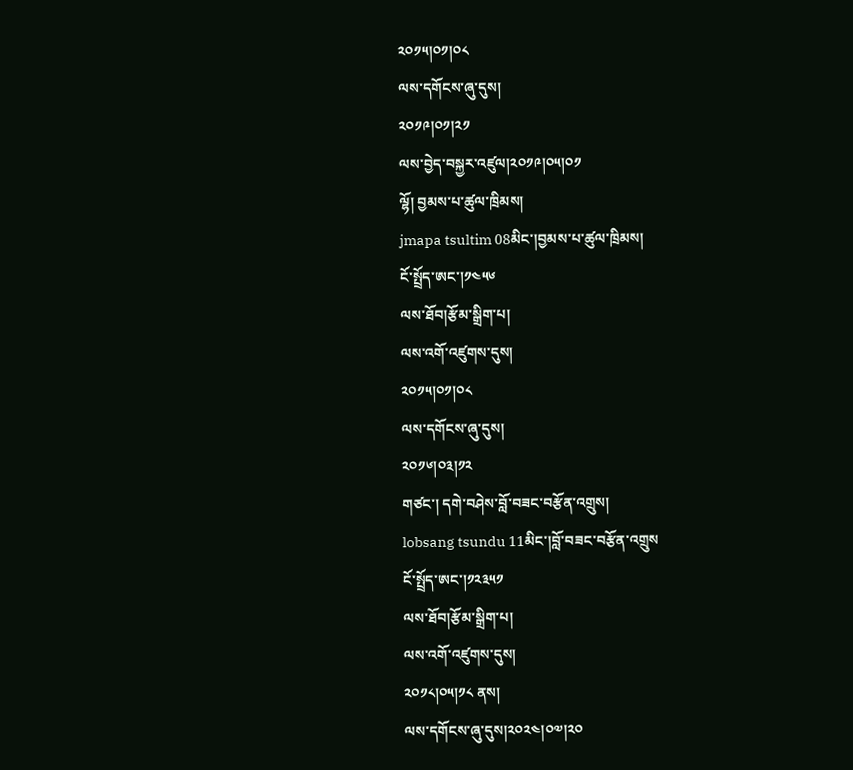༢༠༡༥།༠༡།༠༨
ལས་དགོངས་ཞུ་དུས།
༢༠༡༩།༠༡།༢༡
ལས་བྱེད་བསྐྱར་འཛུལ།༢༠༡༩།༠༥།༠༡
ལྷོ། བྱམས་པ་ཚུལ་ཁྲིམས།
jmapa tsultim 08མིང་།བྱམས་པ་ཚུལ་ཁྲིམས།
ངོ་སྤྲོད་ཨང་།༡༤༥༦
ལས་ཐོབ།རྩོམ་སྒྲིག་པ།
ལས་འགོ་འཛུགས་དུས།
༢༠༡༥།༠༡།༠༨
ལས་དགོངས་ཞུ་དུས།
༢༠༡༦།༠༣།༡༢
གཙང་། དགེ་བཤེས་བློ་བཟང་བརྩོན་འགྲུས།
lobsang tsundu 11མིང་།བློ་བཟང་བརྩོན་འགྲུས
ངོ་སྤྲོད་ཨང་།༡༢༣༥༡
ལས་ཐོབ།རྩོམ་སྒྲིག་པ།
ལས་འགོ་འཛུགས་དུས།
༢༠༡༨།༠༥།༡༨ ནས།
ལས་དགོངས་ཞུ་དུས།༢༠༢༤།༠༧།༢༠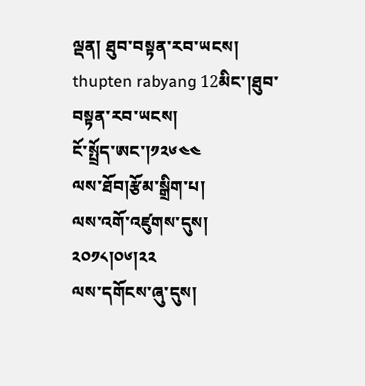ལྡན། ཐུབ་བསྟན་རབ་ཡངས།
thupten rabyang 12མིང་།ཐུབ་བསྟན་རབ་ཡངས།
ངོ་སྤྲོད་ཨང་།༡༢༦༤༤
ལས་ཐོབ།རྩོམ་སྒྲིག་པ།
ལས་འགོ་འཛུགས་དུས།
༢༠༡༨།༠༦།༢༢
ལས་དགོངས་ཞུ་དུས།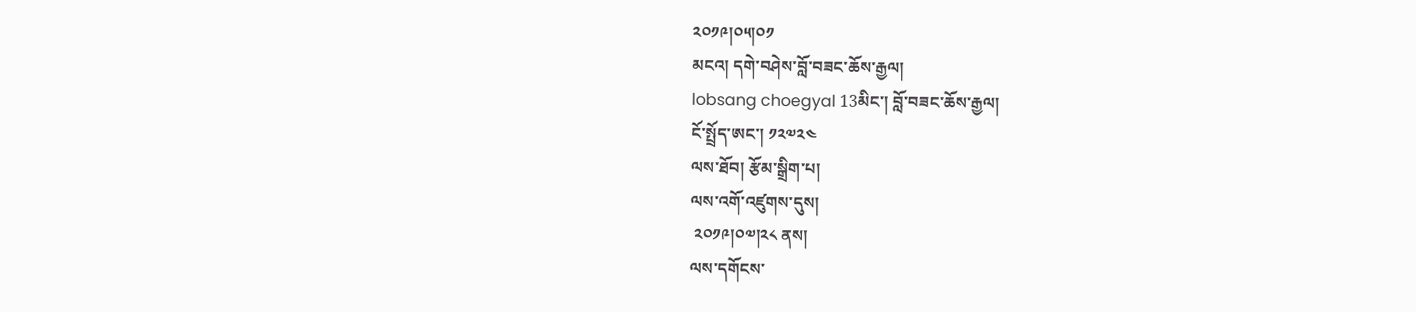༢༠༡༩།༠༥།༠༡
མངའ། དགེ་བཤེས་བློ་བཟང་ཆོས་རྒྱལ།
lobsang choegyal 13མིང་། བློ་བཟང་ཆོས་རྒྱལ།
ངོ་སྤྲོད་ཨང་། ༡༢༧༢༤
ལས་ཐོབ། རྩོམ་སྒྲིག་པ།
ལས་འགོ་འཛུགས་དུས།
 ༢༠༡༩།༠༧།༢༨ ནས།
ལས་དགོངས་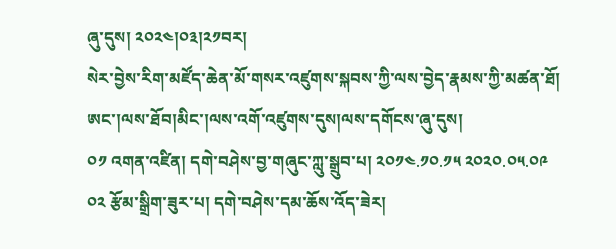ཞུ་དུས། ༢༠༢༤།༠༣།༢༡བར།
སེར་བྱེས་རིག་མཛོད་ཆེན་མོ་གསར་འཛུགས་སྐབས་ཀྱི་ལས་བྱེད་རྣམས་ཀྱི་མཚན་ཐོ།
ཨང་།ལས་ཐོབ།མིང་།ལས་འགོ་འཛུགས་དུས།ལས་དགོངས་ཞུ་དུས།
༠༡ འགན་འཛིན། དགེ་བཤེས་བྱ་གཞུང་ཀླུ་སྒྲུབ་པ། ༢༠༡༤.༡༠.༡༥ ༢༠༢༠.༠༥.༠༩
༠༢ རྩོམ་སྒྲིག་ཟུར་པ། དགེ་བཤེས་དམ་ཆོས་འོད་ཟེར།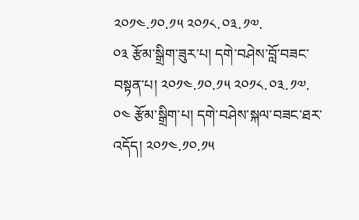༢༠༡༤.༡༠.༡༥ ༢༠༡༨.༠༣.༡༧.
༠༣ རྩོམ་སྒྲིག་ཟུར་པ། དགེ་བཤེས་བློ་བཟང་བསྟན་པ། ༢༠༡༤.༡༠.༡༥ ༢༠༡༨.༠༣.༡༧.
༠༤ རྩོམ་སྒྲིག་པ། དགེ་བཤེས་སྐལ་བཟང་ཐར་འདོད། ༢༠༡༤.༡༠.༡༥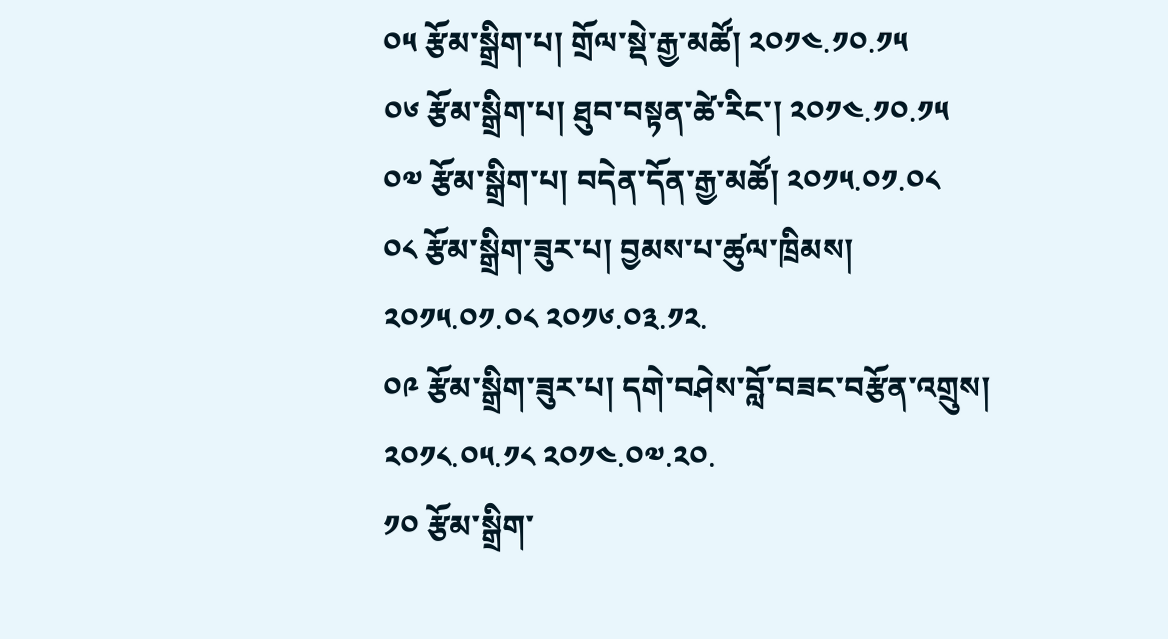༠༥ རྩོམ་སྒྲིག་པ། གྲོལ་སྡེ་རྒྱ་མཚོ། ༢༠༡༤.༡༠.༡༥
༠༦ རྩོམ་སྒྲིག་པ། ཐུབ་བསྟན་ཚེ་རིང་། ༢༠༡༤.༡༠.༡༥
༠༧ རྩོམ་སྒྲིག་པ། བདེན་དོན་རྒྱ་མཚོ། ༢༠༡༥.༠༡.༠༨
༠༨ རྩོམ་སྒྲིག་ཟུར་པ། བྱམས་པ་ཚུལ་ཁྲིམས། ༢༠༡༥.༠༡.༠༨ ༢༠༡༦.༠༣.༡༢.
༠༩ རྩོམ་སྒྲིག་ཟུར་པ། དགེ་བཤེས་བློ་བཟང་བརྩོན་འགྲུས། ༢༠༡༨.༠༥.༡༨ ༢༠༡༤.༠༧.༢༠.
༡༠ རྩོམ་སྒྲིག་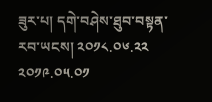ཟུར་པ། དགེ་བཤེས་ཐུབ་བསྟན་རབ་ཡངས། ༢༠༡༨.༠༦.༢༢ ༢༠༡༩.༠༥.༠༡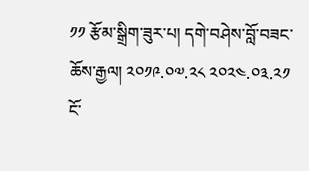༡༡ རྩོམ་སྒྲིག་ཟུར་པ། དགེ་བཤེས་བློ་བཟང་ཆོས་རྒྱལ། ༢༠༡༩.༠༧.༢༨ ༢༠༢༤.༠༣.༢༡
ངོ་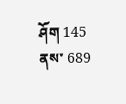ཤོག 145 ནས་ 689